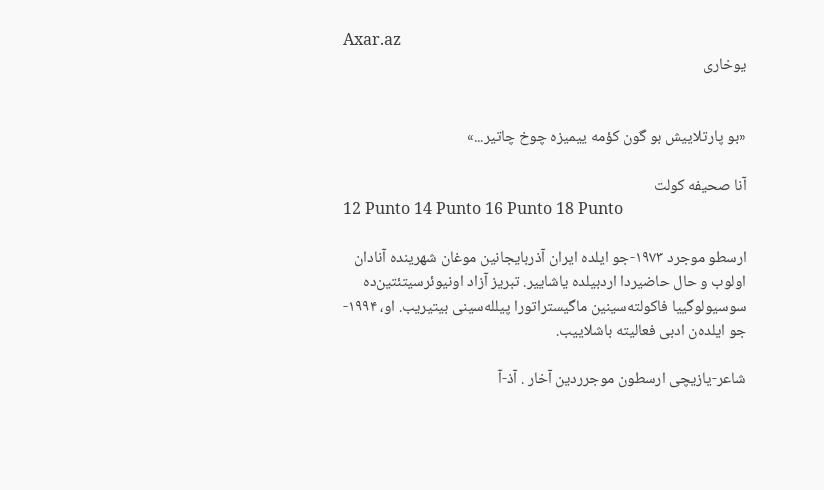Axar.az
یوخاری


«بو پارتلاییش بو گون کؤمه ییمیزه چوخ چاتیر...»

آنا صحیفه کولت
12 Punto 14 Punto 16 Punto 18 Punto

ارسطو موجرد ۱۹۷۳-جو ایلده ایران آذربایجانین موغان شهرینده آنادان اولوب و حال حاضیردا اردبیلده یاشاییر. تبریز آزاد اونیوئرسیتئتین‌ده سوسیولوگییا فاکولته‌سینین ماگیستراتورا پیلله‌سینی بیتیریب. او، ۱۹۹۴-جو ایلده‌ن ادبی فعالیته باشلاییب.

شاعر-یازیچی ارسطون موجرردین آخار . آذ-آ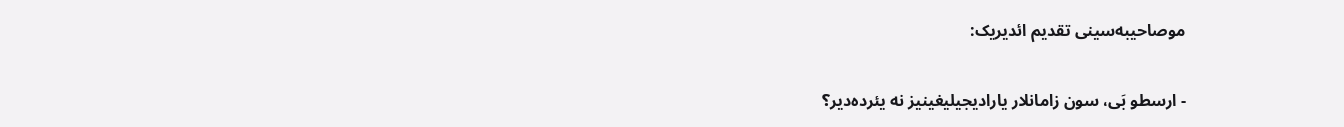موصاحیبه‌سینی تقدیم ائدیریک:

- ارسطو بَی، سون زامانلار یارادیجیلیغینیز نه یئرده‌دیر؟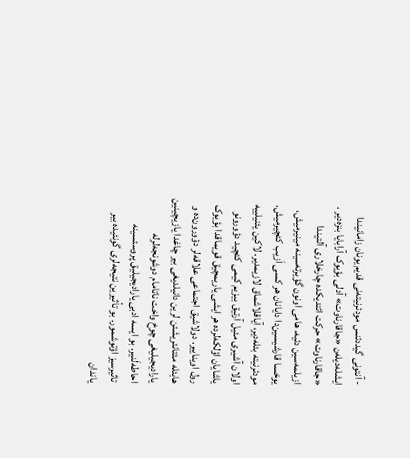- آنتونی گیددئنس مودئرنیته‌نی قدیم یونان زامانیندا ایشله‌دیله‌ن «جاقارناوت» آدلی بؤیوک آرابایا بنزه‌دیر . «جاقارناوت» حرکت ائتدیکده چارخلاری آلتیندا ازیلمه‌سین دئیه، هامی اونون گؤیرته‌سینه مینیرمیش، یوخسا قارشیسین‌دا دایانان هر کسی اَزیب کئچیرمیش. مودئرنیته بئله‌دیر، آیاقلاشماق لازیمدیر. لاکین یئنیلییه اولان آشیری مئیل آرتیق بیزیم کیمی کئچید دؤورونو یاشایان اؤلکه‌لرده هر ایشی یاریمچیق قویماقدا بؤیوک رول اویناییر. دولاشیق اجتماعی علاقه‌لر دؤورون‌ده و هابئله مئتانئریشئن لرین دانیلدیغی بیر چاغدا یازیچینین یارادیجیلیغی چوخ واخت ناتامام دوشونجه‌لرله احاطه‌لَنیر. بو ایسه ادبی یارادیجیلیق پروسئسینه تاثیرسیز اؤتوشمور. بو تأثیرین نتیجه‌لری گونئیده بیر یاندان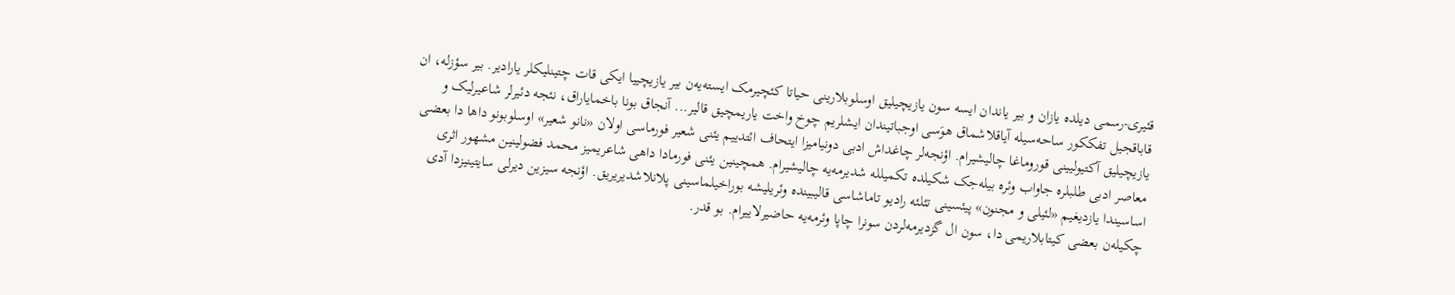قئیری-رسمی دیلده یازان و بیر یاندان ایسه سون یازیچیلیق اوسلوبلارینی حیاتا کئچیرمک ایسته‌یه‌ن بیر یازیچییا ایکی قات چتینلیکلر یارادیر. بیر سؤزله، ان قاباقجیل تفککور ساحه‌سیله آیاقلاشماق هوَسی اوجباتیندان ایشلریم چوخ واخت یاریمچیق قالیر... آنجاق بونا باخمایاراق، نئجه دئیرلر شاعیرلیک و یازیچیلیق آکتیولیینی قوروماغا چالیشیرام. اؤنجه‌لر چاغداش ادبی دونیامیزا ایتحاف ائتدییم یئنی شعیر فورماسی اولان «نانو شعیر» اوسلوبونو داها دا بعضی معاصر ادبی طلبلره جاواب وئره بیله‌جک شکیلده تکمیلله شدیرمه‌یه چالیشیرام. همچینین یئنی فورمادا داهی شاعریمیز محمد فضولینین مشهور اثری اساسیندا یازدیغیم «لئیلی و مجنون» پیئسینی تئلئه رادیو تاماشاسی قالیبینده وئریلیشه بوراخیلماسینی پلانلاشدیریریق. اؤنجه سیزین دیرلی سایتینیزدا آدی چکیله‌ن بعضی کیتابلاریمی دا، سون ال گزدیرمه‌لردن سونرا چاپا وئرمه‌یه حاضیرلاییرام. بو قدر.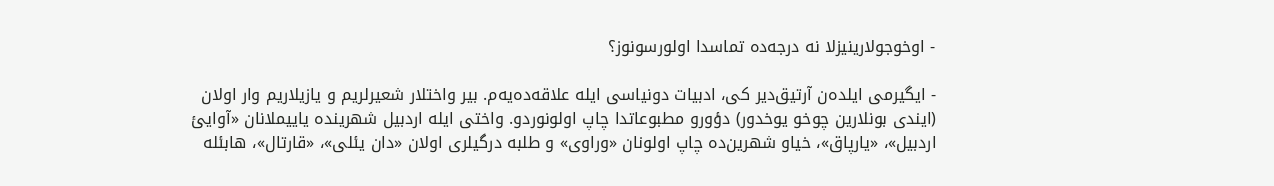- اوخوجولارینیزلا نه درجه‌ده تماسدا اولورسونوز؟

- ایگیرمی ایلده‌ن آرتیق‌دیر کی، ادبیات دونیاسی ایله علاقه‌ده‌یه‌م. بیر واختلار شعیرلریم و یازیلاریم وار اولان (ایندی بونلارین چوخو یوخدور) دؤورو مطبوعاتدا چاپ اولونوردو. واختی ایله اردبیل شهرینده یاییملانان «آوایئ اردبیل»، «یارپاق»، خیاو شهرین‌ده چاپ اولونان «وراوی» و طلبه درگیلری اولان «دان یئلی»، «قارتال»، هابئله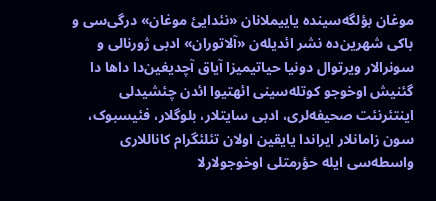موغان بؤلگه‌سینده یاییملانان «نئدایئ موغان» درگی‌سی و باکی شهرین‌ده نشر ائدیله‌ن «آلاتوران» ادبی ژورنالی و سونرالار ویرتوال دونیا حیاتیمیزا آیاق آچدیغین‌دا داها دا گئنیش اوخوجو کوتله‌سینی ائهتیوا ائد‌ن چئشیدلی اینتئرنئت صحیفه‌لری، ادبی سایتلار، بلوگلار، فئیسبوک، سون زامانلار ایراندا یایقین اولان تئلئگرام کاناللاری واسطه‌سی ایله حؤرمتلی اوخوجولارلا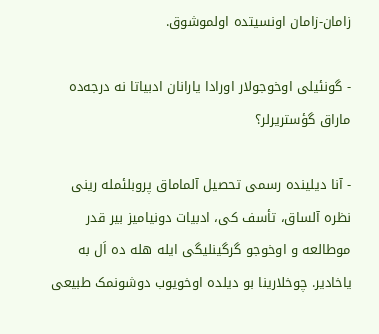زامان-زامان اونسیتده اولموشوق.

- گونئیلی اوخوجولار اورادا یارانان ادبیاتا نه درجه‌ده ماراق گؤستریرلر؟

- آنا دیلینده رسمی تحصیل آلماماق پروبلئمله رینی نظره آلساق، تأسف کی، ادبیات دونیامیز بیر قدر موطالعه و اوخوجو گرگینلیگی ایله هله ده اَل به یاخادیر. چوخلارینا بو دیلده اوخویوب دوشونمک طبیعی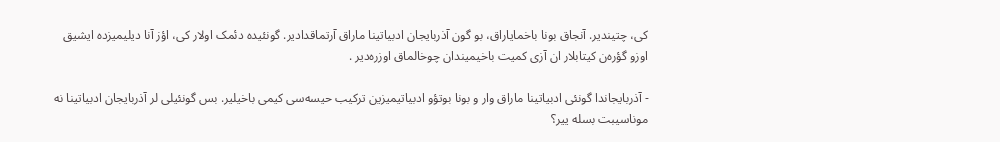کی، چتیندیر. آنجاق بونا باخمایاراق، بو گون آذربایجان ادبیاتینا ماراق آرتماقدادیر. گونئیده دئمک اولار کی، اؤز آنا دیلیمیزده ایشیق اوزو گؤره‌ن کیتابلار ان آزی کمیت باخیمیندان چوخالماق اوزره‌دیر .

- آذربایجاندا گونئی ادبیاتینا ماراق وار و بونا بوتؤو ادبیاتیمیزین ترکیب حیسه‌سی کیمی باخیلیر. بس گونئیلی لر آذربایجان ادبیاتینا نه موناسیبت بسله ییر؟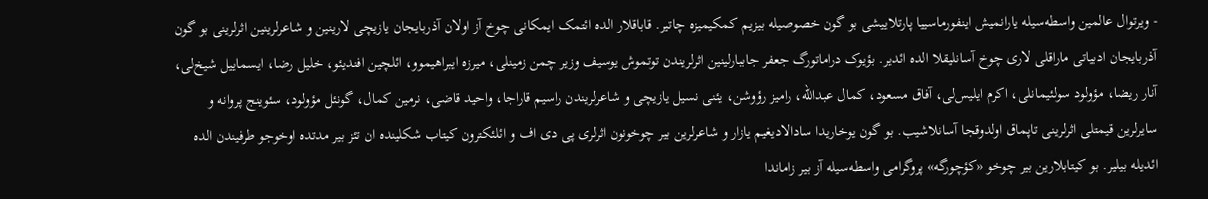- ویرتوال عالمین واسطه‌سیله یارانمیش اینفورماسییا پارتلاییشی بو گون خصوصیله بیزیم کمکیمیزه چاتیر. قاباقلار الده ائتمک ایمکانی چوخ آز اولان آذربایجان یازیچی لارینین و شاعرلرینین اثرلرینی بو گون آذربایجان ادبیاتی ماراقلی لاری چوخ آسانلیقلا الده ائدیر. بؤیوک دراماتورگ جعفر جاببارلینین اثرلریندن توتموش یوسیف وزیر چمن زمینلی، میرزه ایبراهیموو، ائلچین افندیئو، خلیل رضا، ایسماییل شیخ‌لی، آنار ریضا، مؤولود سولئیمانلی، اکرم ایلیس‌لی، آفاق مسعود، کمال عبدالله، رامیز رؤوشن، یئنی نسیل یازیچی و شاعرلریندن راسیم قاراجا، واحید قاضی، نرمین کمال، گونئل مؤولود، سئوینج پروانه و سایرلرین قیمتلی اثرلرینی تاپماق اولدوقجا آسانلاشیب. بو گون یوخاریدا سادالادیغیم یازار و شاعرلرین بیر چوخونون اثرلری پی دی اف و ائلئکترون کیتاب شکلینده ان تئز بیر مدتده اوخوجو طرفیندن الده ائدیله بیلیر. بو کیتابلارین بیر چوخو «کؤچورگه» پروگرامی واسطه‌سیله آز بیر زاماندا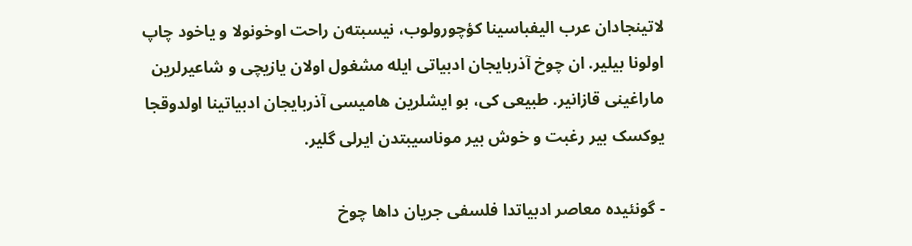لاتینجادان عرب الیفباسینا کؤچورولوب، نیسبته‌ن راحت اوخونولا و یاخود چاپ اولونا بیلیر. ان چوخ آذربایجان ادبیاتی ایله مشغول اولان یازیچی و شاعیرلرین ماراغینی قازانیر. طبیعی کی، بو ایشلرین هامیسی آذربایجان ادبیاتینا اولدوقجا یوکسک بیر رغبت و خوش بیر موناسیبتدن ایر‌لی گلیر.

- گونئیده معاصر ادبیاتدا فلسفی جریان داها چوخ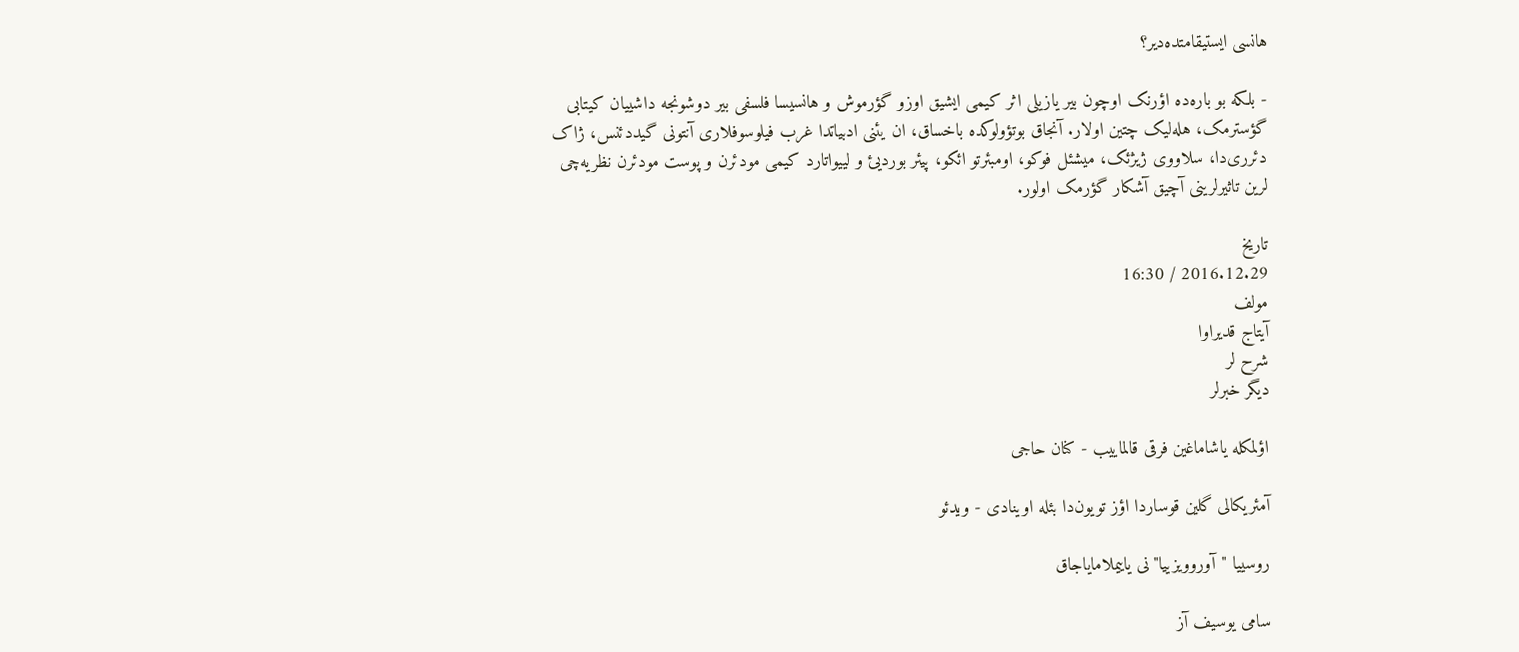هانسی ایستیقامتده‌دیر؟

- بلکه بو باره‌ده اؤرنک اوچون بیر یازیلی اثر کیمی ایشیق اوزو گؤرموش و هانسیسا فلسفی بیر دوشونجه داشییان کیتابی گؤسترمک، هله‌لیک چتین اولار. آنجاق بوتؤولوکده باخساق، ان یئنی ادبیاتدا غرب فیلوسوفلاری آنتونی گیددئنس، ژاک دئرری‌دا، سلاووی ژیژئک، میشئل فوکو، اومبئرتو ائکو، پیئر بوردیئ و لییواتارد کیمی مودئرن و پوست مودئرن نظریه‌چی لرین تاثیرلرینی آچیق آشکار گؤرمک اولور.

تاریخ
2016.12.29 / 16:30
مولف
آیتاج قدیراوا
شرح لر
دیگر خبرلر

اؤلمکله یاشاماغین فرقی قالماییب - کنان حاجی

آمئریکالی گلین قوساردا اؤز تویون‌دا بئله اوینادی - ویدئو

روسییا "آوروویزییا"نی یاییملامایاجاق

سامی یوسیف آز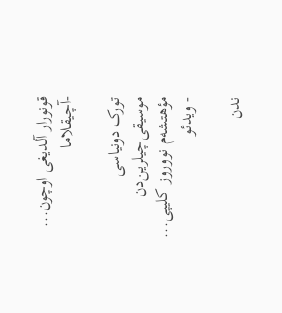قونورار آلدیغی اوچون... -آچیقلاما

تورک دونیاسی موسیقی‌چیلرین‌دن مؤهتشه‌م نووروز کلیپی... - ویدئو

ندن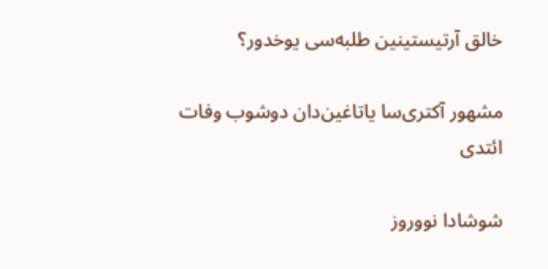خالق آرتیستینین طلبه‌سی یوخدور؟

مشهور آکتری‌سا یاتاغین‌دان دوشوب وفات ائتدی

شوشادا نووروز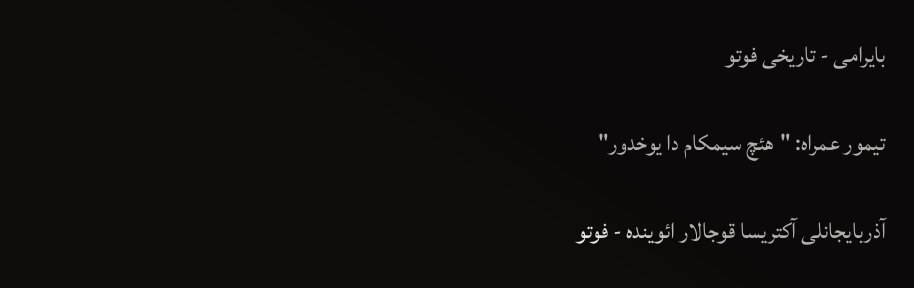بایرامی - تاریخی فوتو

تیمور عمراه: "هئچ سیمکام دا یوخدور"

آذربایجانلی آکتریسا قوجالار ائوینده - فوتو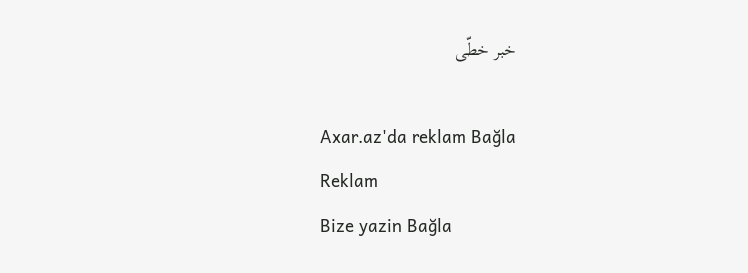خبر خطّی

Axar.az'da reklam Bağla
Reklam
Bize yazin Bağla